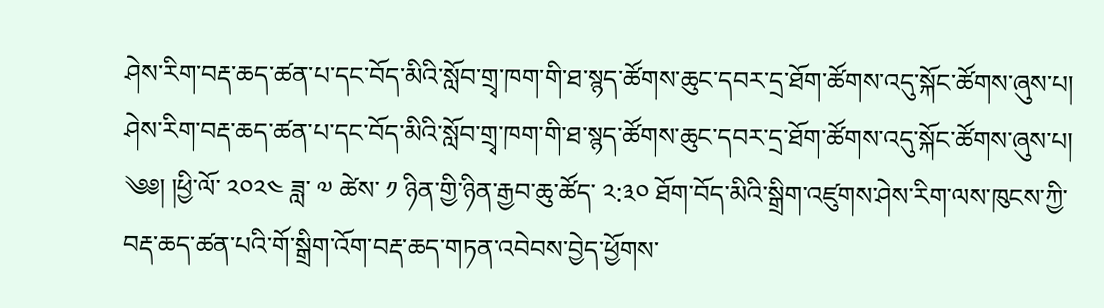ཤེས་རིག་བརྡ་ཆད་ཚན་པ་དང་བོད་མིའི་སློབ་གྲྭ་ཁག་གི་ཐ་སྙད་ཚོགས་ཆུང་དབར་དྲ་ཐོག་ཚོགས་འདུ་སྐོང་ཚོགས་ཞུས་པ། ཤེས་རིག་བརྡ་ཆད་ཚན་པ་དང་བོད་མིའི་སློབ་གྲྭ་ཁག་གི་ཐ་སྙད་ཚོགས་ཆུང་དབར་དྲ་ཐོག་ཚོགས་འདུ་སྐོང་ཚོགས་ཞུས་པ། ༄༅། །ཕྱི་ལོ་ ༢༠༢༤ ཟླ་ ༧ ཚེས་ ༡ ཉིན་གྱི་ཉིན་རྒྱབ་ཆུ་ཚོད་ ༢:༣༠ ཐོག་བོད་མིའི་སྒྲིག་འཛུགས་ཤེས་རིག་ལས་ཁུངས་ཀྱི་བརྡ་ཆད་ཚན་པའི་གོ་སྒྲིག་འོག་བརྡ་ཆད་གཏན་འབེབས་བྱེད་ཕྱོགས་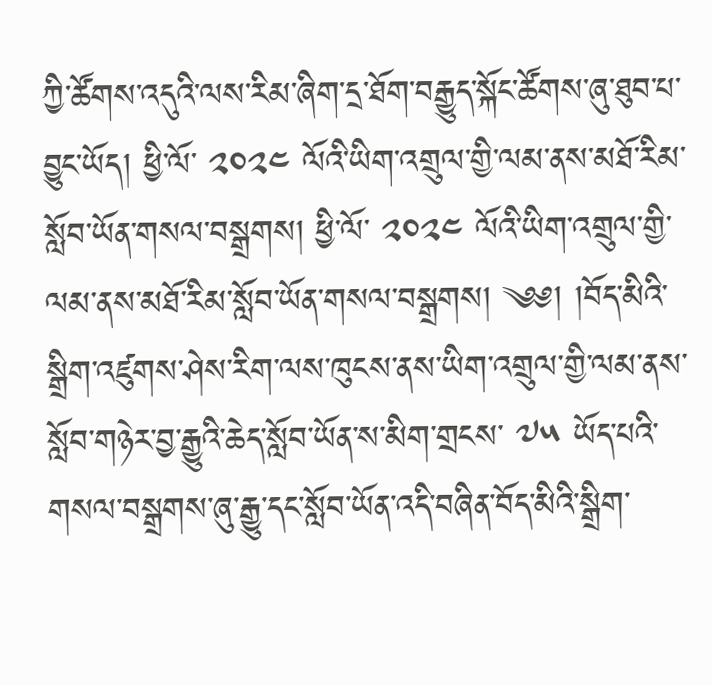ཀྱི་ཚོགས་འདུའི་ལས་རིམ་ཞིག་དྲ་ཐོག་བརྒྱུད་སྐོང་ཚོགས་ཞུ་ཐུབ་པ་བྱུང་ཡོད། ཕྱི་ལོ་ ༢༠༢༤ ལོའི་ཡིག་འགྲུལ་གྱི་ལམ་ནས་མཐོ་རིམ་སློབ་ཡོན་གསལ་བསྒྲགས། ཕྱི་ལོ་ ༢༠༢༤ ལོའི་ཡིག་འགྲུལ་གྱི་ལམ་ནས་མཐོ་རིམ་སློབ་ཡོན་གསལ་བསྒྲགས། ༄༅། །བོད་མིའི་སྒྲིག་འཛུགས་ཤེས་རིག་ལས་ཁུངས་ནས་ཡིག་འགྲུལ་གྱི་ལམ་ནས་སློབ་གཉེར་བྱ་རྒྱུའི་ཆེད་སློབ་ཡོན་ས་མིག་གྲངས་ ༧༥ ཡོད་པའི་གསལ་བསྒྲགས་ཞུ་རྒྱུ་དང་སློབ་ཡོན་འདི་བཞིན་བོད་མིའི་སྒྲིག་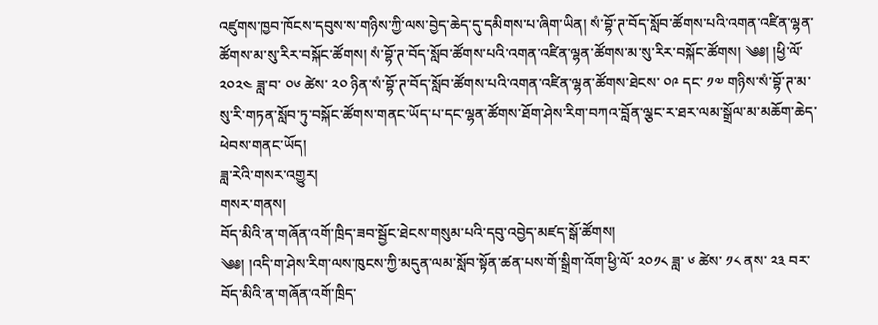འཛུགས་ཁྱབ་ཁོངས་དབུས་ས་གཉིས་ཀྱི་ལས་བྱེད་ཆེད་དུ་དམིགས་པ་ཞིག་ཡིན། སཾ་བྷོ་ཊ་བོད་སློབ་ཚོགས་པའི་འགན་འཛིན་ལྷན་ཚོགས་མ་སུ་རིར་བསྐོང་ཚོགས། སཾ་བྷོ་ཊ་བོད་སློབ་ཚོགས་པའི་འགན་འཛིན་ལྷན་ཚོགས་མ་སུ་རིར་བསྐོང་ཚོགས། ༄༅། །ཕྱི་ལོ་ ༢༠༢༤ ཟླ་བ་ ༠༦ ཚེས་ ༢༠ ཉིན་སཾ་བྷོ་ཊ་བོད་སློབ་ཚོགས་པའི་འགན་འཛིན་ལྷན་ཚོགས་ཐེངས་ ༠༩ དང་ ༡༧ གཉིས་སཾ་བྷོ་ཊ་མ་སུ་རི་གཏན་སློབ་ཏུ་བསྐོང་ཚོགས་གནང་ཡོད་པ་དང་ལྷན་ཚོགས་ཐོག་ཤེས་རིག་བཀའ་བློན་ལྕང་ར་ཐར་ལམ་སྒྲོལ་མ་མཆོག་ཆེད་ཕེབས་གནང་ཡོད།
ཟླ་རེའི་གསར་འགྱུར།
གསར་གནས།
བོད་མིའི་ན་གཞོན་འགོ་ཁྲིད་ཟབ་སྦྱོང་ཐེངས་གསུམ་པའི་དབུ་འབྱེད་མཛད་སྒོ་ཚོགས།
༄༅། །འདི་ག་ཤེས་རིག་ལས་ཁུངས་ཀྱི་མདུན་ལམ་སློབ་སྟོན་ཚན་པས་གོ་སྒྲིག་འོག་ཕྱི་ལོ་ ༢༠༡༨ ཟླ་ ༦ ཚེས་ ༡༨ ནས་ ༢༣ བར་བོད་མིའི་ན་གཞོན་འགོ་ཁྲིད་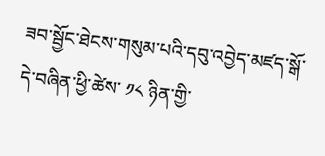ཟབ་སྦྱོང་ཐེངས་གསུམ་པའི་དབུ་འབྱེད་མཛད་སྒོ་དེ་བཞིན་ཕྱི་ཚེས་ ༡༨ ཉིན་གྱི་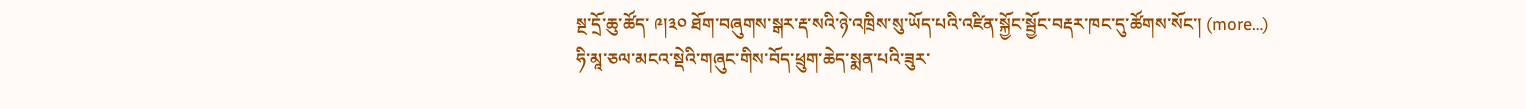སྔ་དྲོ་ཆུ་ཚོད་ ༩།༣༠ ཐོག་བཞུགས་སྒར་རྡ་སའི་ཉེ་འཁྲིས་སུ་ཡོད་པའི་འཛིན་སྐྱོང་སྦྱོང་བརྡར་ཁང་དུ་ཚོགས་སོང་། (more…)
ཧི་མཱ་ཅལ་མངའ་སྡེའི་གཞུང་གིས་བོད་ཕྲུག་ཆེད་སྨན་པའི་ཟུར་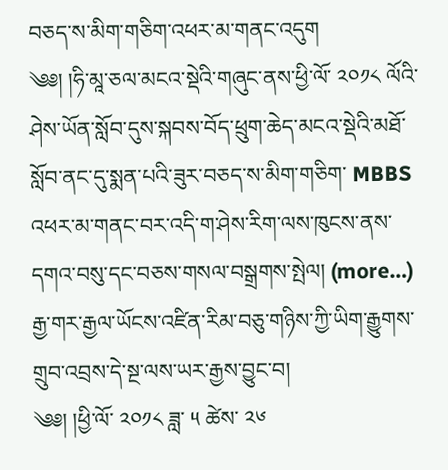བཅད་ས་མིག་གཅིག་འཕར་མ་གནང་འདུག
༄༅། །ཧི་མཱ་ཅལ་མངའ་སྡེའི་གཞུང་ནས་ཕྱི་ལོ་ ༢༠༡༨ ལོའི་ཤེས་ཡོན་སློབ་དུས་སྐབས་བོད་ཕྲུག་ཆེད་མངའ་སྡེའི་མཐོ་སློབ་ནང་དུ་སྨན་པའི་ཟུར་བཅད་ས་མིག་གཅིག་ MBBS འཕར་མ་གནང་བར་འདི་ག་ཤེས་རིག་ལས་ཁུངས་ནས་དགའ་བསུ་དང་བཅས་གསལ་བསྒྲགས་སྤེལ། (more…)
རྒྱ་གར་རྒྱལ་ཡོངས་འཛིན་རིམ་བཅུ་གཉིས་ཀྱི་ཡིག་རྒྱུགས་གྲུབ་འབྲས་དེ་སྔ་ལས་ཡར་རྒྱས་བྱུང་བ།
༄༅། །ཕྱི་ལོ་ ༢༠༡༨ ཟླ་ ༥ ཚེས་ ༢༦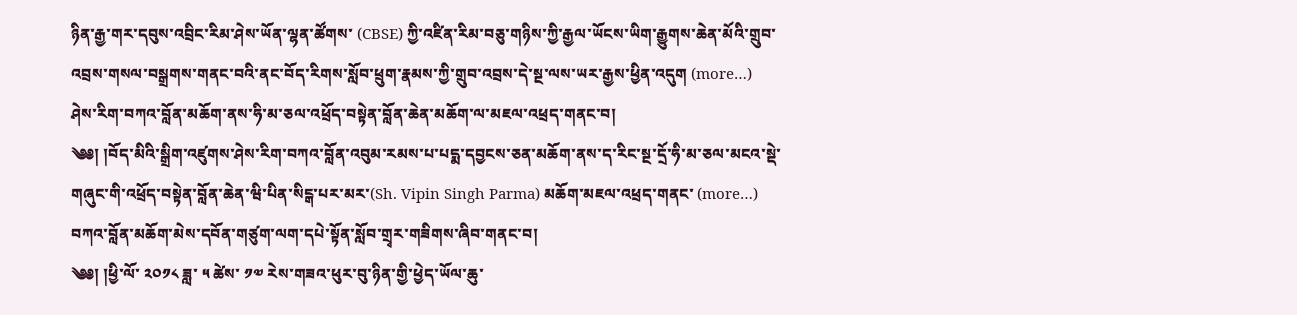ཉིན་རྒྱ་གར་དབུས་འབྲིང་རིམ་ཤེས་ཡོན་ལྷན་ཚོགས་ (CBSE) ཀྱི་འཛིན་རིམ་བཅུ་གཉིས་ཀྱི་རྒྱལ་ཡོངས་ཡིག་རྒྱུགས་ཆེན་མོའི་གྲུབ་འབྲས་གསལ་བསྒྲགས་གནང་བའི་ནང་བོད་རིགས་སློབ་ཕྲུག་རྣམས་ཀྱི་གྲུབ་འབྲས་དེ་སྔ་ལས་ཡར་རྒྱས་ཕྱིན་འདུག (more…)
ཤེས་རིག་བཀའ་བློན་མཆོག་ནས་ཧི་མ་ཅལ་འཕྲོད་བསྟེན་བློན་ཆེན་མཆོག་ལ་མཇལ་འཕྲད་གནང་བ།
༄༅། །བོད་མིའི་སྒྲིག་འཛུགས་ཤེས་རིག་བཀའ་བློན་འབུམ་རམས་པ་པདྨ་དབྱངས་ཅན་མཆོག་ནས་ད་རིང་སྔ་དྲོ་ཧི་མ་ཅལ་མངའ་སྡེ་གཞུང་གི་འཕྲོད་བསྟེན་བློན་ཆེན་ཝི་པིན་སིངྒ་པར་མར་(Sh. Vipin Singh Parma) མཆོག་མཇལ་འཕྲད་གནང་ (more…)
བཀའ་བློན་མཆོག་མེས་དབོན་གཙུག་ལག་དཔེ་སྟོན་སློབ་གྲྭར་གཟིགས་ཞིབ་གནང་བ།
༄༅། །ཕྱི་ལོ་ ༢༠༡༨ ཟླ་ ༥ ཚེས་ ༡༧ རེས་གཟའ་ཕུར་བུ་ཉིན་གྱི་ཕྱེད་ཡོལ་ཆུ་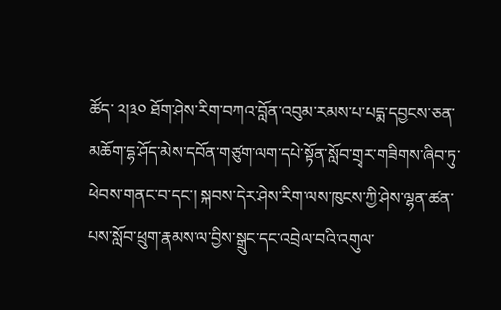ཚོད་ ༢།༣༠ ཐོག་ཤེས་རིག་བཀའ་བློན་འབུམ་རམས་པ་པདྨ་དབྱངས་ཅན་མཆོག་དྷ་ཤོད་མེས་དབོན་གཙུག་ལག་དཔེ་སྟོན་སློབ་གྲྭར་གཟིགས་ཞིབ་ཏུ་ཕེབས་གནང་བ་དང་། སྐབས་དེར་ཤེས་རིག་ལས་ཁུངས་ཀྱི་ཤེས་ལྷན་ཚན་པས་སློབ་ཕྲུག་རྣམས་ལ་བྱིས་སྒྲུང་དང་འབྲེལ་བའི་འགུལ་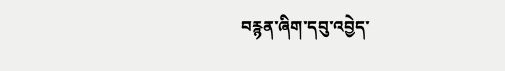བརྙན་ཞིག་དབུ་འབྱེད་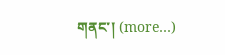གནང་། (more…)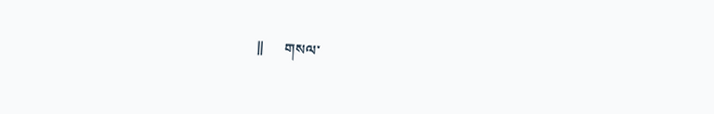||      གསལ་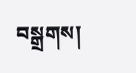བསྒྲགས།